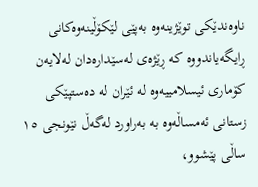ناوەندێکی توێژینەوە بەپێی لێکۆڵینەوەکانی ڕایگەیاندووە کە ڕێژەی لەسێدارەدان لەلایەن کۆماری ئیسلامییەوە لە ئێران لە دەستپێکی زستانی ئەمساڵەوە بە بەراورد لەگەڵ نێونجی ١٥ ساڵی پێشوو،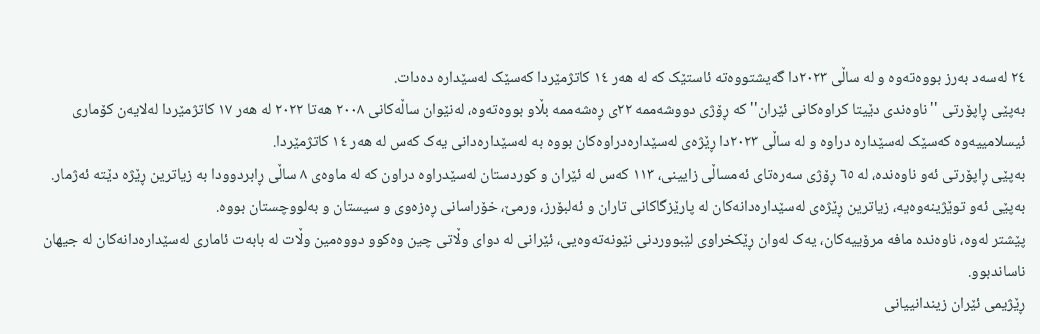٢٤ لەسەد بەرز بووەتەوە و لە ساڵی ٢٠٢٣دا گەیشتووەتە ئاستێک کە لە هەر ١٤ کاتژمێردا کەسێک لەسێدارە دەدات.
بەپێی ڕاپۆرتی ''ناوەندی دێیتا کراوەکانی ئێران'' کە ڕۆژی دووشەممە ٢٢ی ڕەشەممە بڵاو بووەتەوە، لەنێوان ساڵەکانی ٢٠٠٨ هەتا ٢٠٢٢ لە هەر ١٧ کاتژمێردا لەلایەن کۆماری ئیسلامییەوە کەسێک لەسێدارە دراوە و لە ساڵی ٢٠٢٣دا ڕێژەی لەسێدارەدراوەکان بووە بە لەسێدارەدانی یەک کەس لە هەر ١٤ کاتژمێردا.
بەپێی ڕاپۆرتی ئەو ناوەندە، لە ٦٥ ڕۆژی سەرەتای ئەمساڵی زایینی، ١١٣ کەس لە ئێران و کوردستان لەسێدراوە دراون کە لە ماوەی ٨ ساڵی ڕابردوودا بە زیاترین ڕێژە دێتە ئەژمار.
بەپێی ئەو توێژینەوەیە، زیاترین ڕێژەی لەسێدارەدانەکان لە پارێزگاکانی تاران و ئەلبۆرز، ورمێ، خۆراسانی ڕەزەوی و سیستان و بەلووچستان بووە.
پێشتر لەوە، ناوەندە مافە مرۆییەکان، یەک لەوان ڕێکخراوی لێبووردنی نێونەتەوەیی، ئێرانی لە دوای وڵاتی چین وەکوو دووەمین وڵات لە بابەت ئاماری لەسێدارەدانەکان لە جیهان ناساندبوو.
ڕێژیمی ئێران زیندانییانی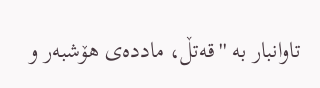تاوانبار بە ''قەتڵ، ماددەی هۆشبەر و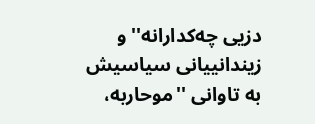دزیی چەکدارانە'' و زیندانییانی سیاسیش بە تاوانی ''موحاربە،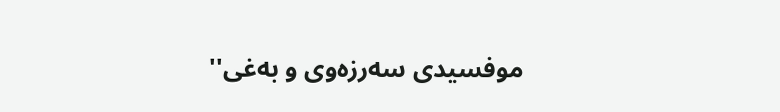موفسیدی سەرزەوی و بەغی''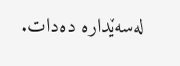لەسەێدارە دەدات.